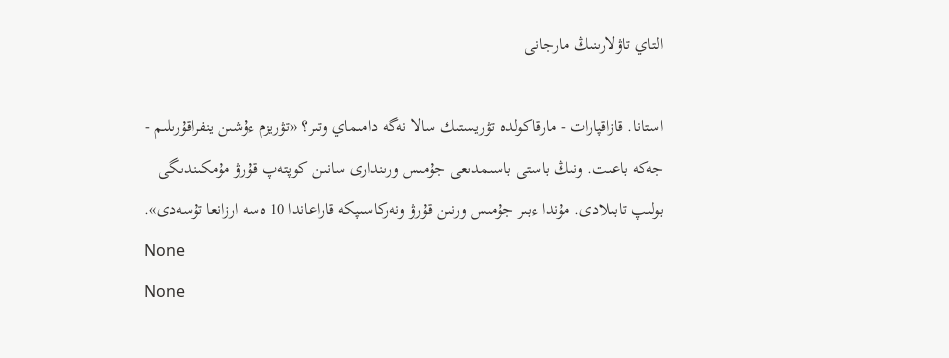التاي تاۋلارىنىڭ مارجانى

استانا. قازاقپارات - مارقاكولدە تۋريستىك سالا نەگە دامىماي وتىر؟ «تۋريزم ءۇشىن ينفراقۇرىلىم -  جەكە باعىت. ونىڭ باستى باسىمدىعى جۇمىس ورىندارى سانىن كوپتەپ قۇرۋ مۇمكىندىگى بولىپ تابىلادى. مۇندا ءبىر جۇمىس ورنىن قۇرۋ ونەركاسىپكە قاراعاندا 10 ەسە ارزانعا تۇسەدى».
None
None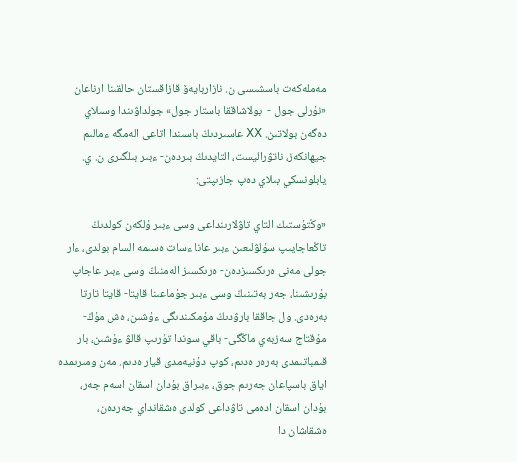مەملەكەت باسشىسى ن. نازاربايەۆ قازاقستان حالقىنا ارناعان «نۇرلى جول -  بولاشاققا باستار جول» جولداۋىندا وسىلاي دەگەن بولاتىن. ⅩⅩ عاسىردىڭ باسىندا اتاعى الەمگە ءمالىم جيھانكەز، ناتۋراليست، التايدىڭ بىردەن- ءبىر بىلگىرى ن. ي. يابلونسكي بىلاي دەپ جازىپتى:

«وڭتۇستىك التاي تاۋلارىنداعى وسى ءبىر ۇلكەن كولدىڭ تاڭعاجايىپ سۇلۋلىعىن ءبىر عانا ءسات ەسىمە السام بولدى، ءار جولى مەنى ەرىكسىزدەن- ەرىكسىز الەمنىڭ وسى ءبىر عاجاپ بۇرىشىنا، جەر بەتىنىڭ وسى ءبىر جۇماعىنا قايتا- قايتا تارتا بەرەدى. ول جاققا بارۋدىڭ مۇمكىندىگى ءۇشىن، ەش مۇڭ- مۇقتاج سەزبەي ماڭگى- باقي سوندا تۇرىپ قالۋ ءۇشىن، بار قىمباتىمدى بەرەر ەدىم، كوپ دۇنيەمدى قيار ەدىم. مەن ومىرىمدە اياق باسپاعان جەرىم جوق، ءبىراق بۇدان اسقان اسەم جەر، بۇدان اسقان ادەمى تاۋداعى كولدى ەشقانداي جەردەن، ەشقاشان دا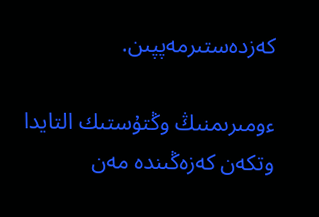كەزدەستىرمەپپىن.

ءومىرىمنىڭ وڭتۇستىك التايدا وتكەن كەزەڭىندە مەن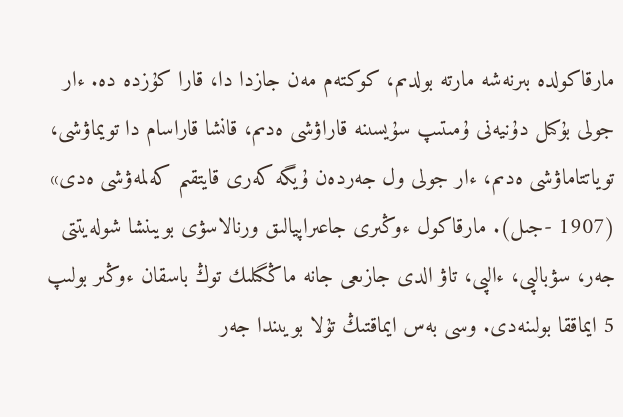مارقاكولدە بىرنەشە مارتە بولدىم، كوكتەم مەن جازدا دا، قارا كۇزدە دە. ءار جولى بۇكىل دۇنيەنى ۇمىتىپ سۇيسىنە قاراۋشى ەدىم، قانشا قاراسام دا تويماۋشى، توياتتاماۋشى ەدىم، ءار جولى ول جەردەن ۇيگە كەرى قايتقىم كەلمەۋشى ەدى» (1907 -جىل). مارقاكول ءوڭىرى جاعىراپيالىق ورنالاسۋى بويىنشا شولەيتتى جەر، سۋبالپى، ءالپى، تاۋ الدى جازىعى جانە ماڭگىلىك توڭ باسقان ءوڭىر بولىپ 5 ايماققا بولىنەدى. وسى بەس ايماقتىڭ تۇلا بويىندا جەر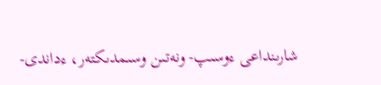شارىنداعى ءوسىپ- ونەتىن وسىمدىكتەر، ءداندى-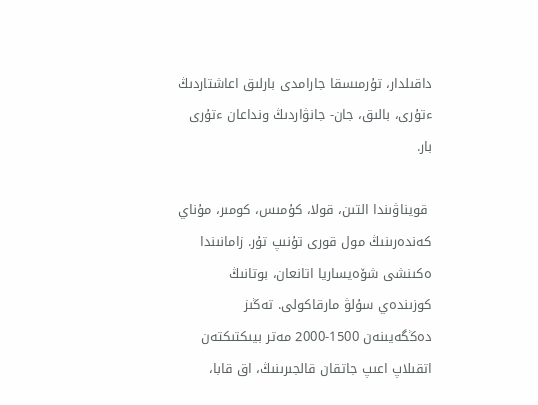داقىلدار، تۇرمىسقا جارامدى بارلىق اعاشتاردىڭ ءتۇرى، بالىق، جان- جانۋاردىڭ ونداعان ءتۇرى بار.

 قويناۋىندا التىن، قولا، كۇمىس، كومىر، مۇناي كەندەرىنىڭ مول قورى تۇنىپ تۇر. زامانىندا ەكىنشى شۆەيساريا اتانعان، بوتانىڭ كوزىندەي سۇلۋ مارقاكولى. تەڭىز دەڭگەيىنەن 1500-2000 مەتر بيىكتىكتەن اتقىلاپ اعىپ جاتقان قالجىرىنىڭ، اق قابا،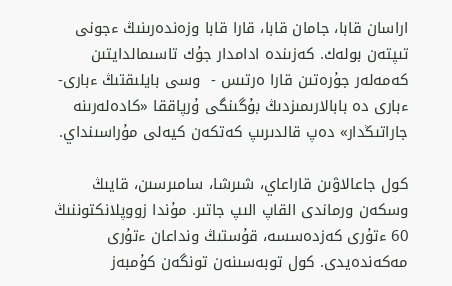اراسان قابا، جامان قابا، قارا قابا وزەندەرىنىڭ ءجونى تىپتەن بولەك. كەزىندە ادامدار جۇك تاسىمالدايتىن كەمەلەر جۇرەتىن قارا ەرتىس -  وسى بايلىقتىڭ ءبارى- ءبارى دە بابالارىمىزدىڭ بۇگىنگى ۇرپاققا «كادەلەرىنە جاراتىڭدار» دەپ قالدىرىپ كەتكەن كيەلى مۇراسىنداي.

كول جاعالاۋىن قاراعاي، شىرشا، سامىرسىن، قايىڭ وسكەن ورماندى القاپ الىپ جاتىر. مۇندا زووپلانكتوننىڭ 60 ءتۇرى كەزدەسسە، قۇستىڭ ونداعان ءتۇرى مەكەندەيدى. كول توبەسىنەن تونگەن كۇمبەز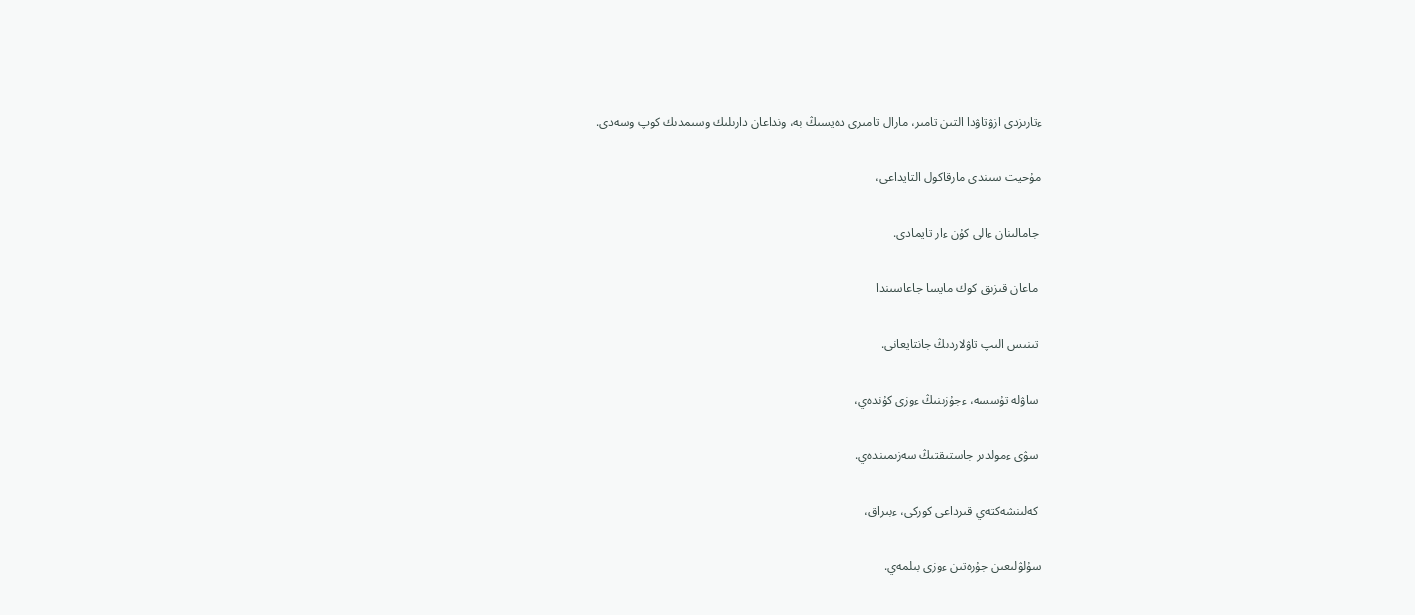ءتارىزدى ازۋتاۋدا التىن تامىر، مارال تامىرى دەيسىڭ بە، ونداعان دارىلىك وسىمدىك كوپ وسەدى.

مۇحيت سىندى مارقاكول التايداعى،

 جامالىنان ءالى كۇن ءار تايمادى.

 ماعان قىزىق كوك مايسا جاعاسىندا

 تىنىس الىپ تاۋلاردىڭ جانتايعانى.

 ساۋلە تۇسسە، ءجۇزىنىڭ ءوزى كۇندەي،

 سۋى ءمولدىر جاستىقتىڭ سەزىمىندەي.

 كەلىنشەكتەي قىرداعى كوركى، ءبىراق،

سۇلۋلىعىن جۇرەتىن ءوزى بىلمەي.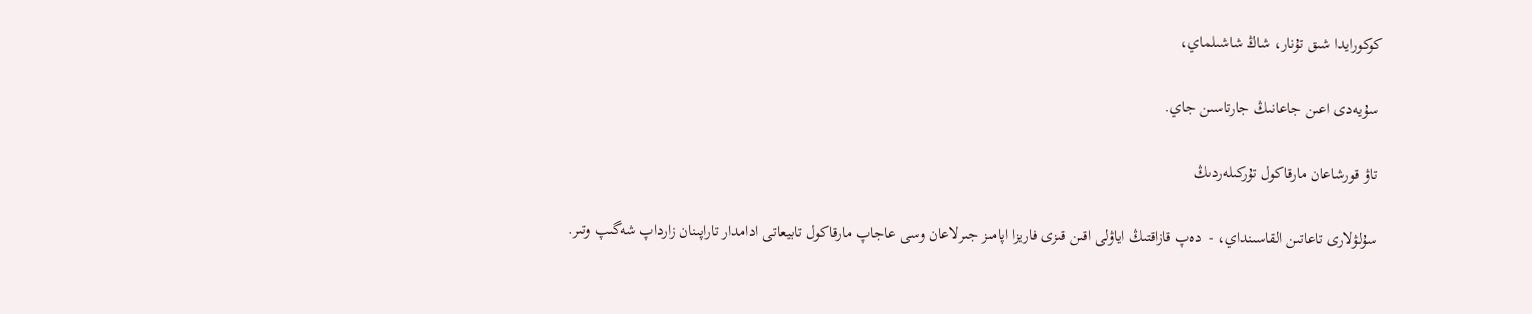كوكورايدا شىق تۇنار، شاڭ شاشىلماي،

 سۇيەدى اعىن جاعانىڭ جارتاسىن جاي.

 تاۋ قورشاعان مارقاكول تۇركىلەردىڭ

 سۇلۋلارى تاعاتىن القاسىنداي، -  دەپ قازاقتىڭ اياۋلى اقىن قىزى فاريزا اپامىز جىرلاعان وسى عاجاپ مارقاكول تابيعاتى ادامدار تاراپىنان زارداپ شەگىپ وتىر.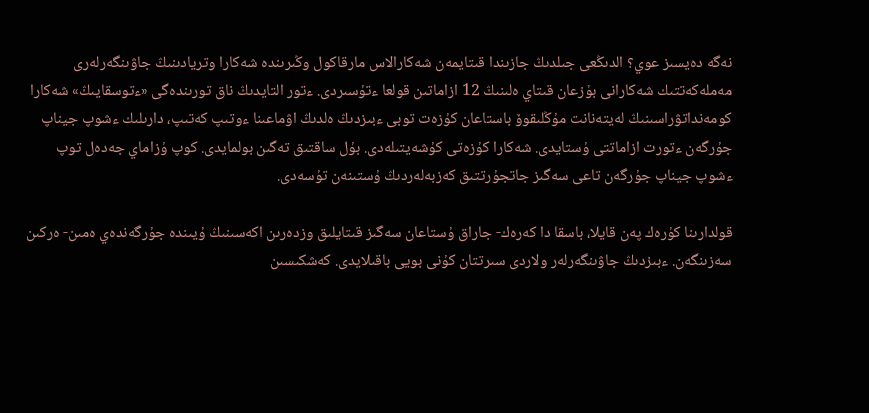نەگە دەيسىز عوي؟ الدىڭعى جىلدىڭ جازىندا قىتايمەن شەكارالاس مارقاكول وڭىرىندە شەكارا وتريادىنىڭ جاۋىنگەرلەرى مەملەكەتتىك شەكارانى بۇزعان قىتاي ەلىنىڭ 12 ازاماتىن قولعا ءتۇسىردى. ءتور التايدىڭ ناق تورىندەگى «ءتوسقايىڭ» شەكارا كومەنداتۋراسىنىڭ لەيتەنانت مۇڭلىقوۆ باستاعان كۇزەت توبى ءبىزدىڭ ەلدىڭ اۋماعىنا ءوتىپ كەتىپ، دارىلىك ءشوپ جيناپ جۇرگەن ءتورت ازاماتتى ۇستايدى. شەكارا كۇزەتى كۇشەيتىلەدى. بۇل ساقتىق تەگىن بولمايدى. كوپ ۇزاماي جەدەل توپ ءشوپ جيناپ جۇرگەن تاعى سەگىز جاتجۇرتتىق كەزبەلەردىڭ ۇستىنەن تۇسەدى.

قولدارىنا كۇرەك پەن قايلا، باسقا دا كەرەك- جاراق ۇستاعان سەگىز قىتايلىق وزدەرىن اكەسىنىڭ ۇيىندە جۇرگەندەي ەمىن- ەركىن سەزىنگەن. ءبىزدىڭ جاۋىنگەرلەر ولاردى سىرتتان كۇنى بويى باقىلايدى. كەشكىسىن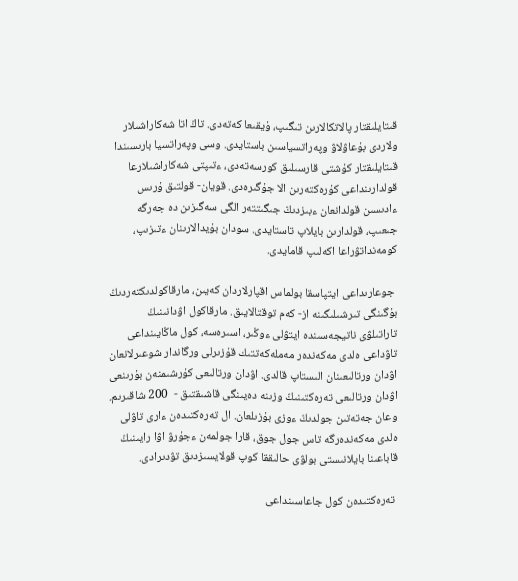قىتايلىقتار پالاتكالارىن تىگىپ، ۇيقىعا كەتەدى. تاڭ اتا شەكاراشىلار ولاردى بۇعاۋلاۋ وپەراتسياسىن باستايدى. وسى وپەراتسيا بارىسىندا قىتايلىقتار كۇشتى قارسىلىق كورسەتەدى، ءتىپتى شەكاراشىلارعا قولدارىنداعى كۇرەكتەرىن الا جۇگىرەدى. قويان- قولتىق ۇرىس ءادىسىن قولدانعان ءبىزدىڭ جىگىتتەر الگى سەگىزىن دە جەرگە جىعىپ، قولدارىن بايلاپ تاستايدى. سودان بۇيدالارىنان ءتىزىپ، كومەنداتۋراعا اكەلىپ قامايدى.

 جوعارىداعى ايتپاسقا بولماس اقپارلاردان كەيىن، مارقاكولدىكتەردىڭ بۇگىنگى تىرشىلىگىنە از- كەم توقتالايىق. مارقاكول اۋدانىنىڭ تاراتىلۋى ناتيجەسىندە ايتۋلى ءوڭىر، اسىرەسە، كول ماڭايىنداعى تاۋداعى ەلدى مەكەندەر مەملەكەتتىك قۇزىرلى ورگاندار شوعىرلانعان اۋدان ورتالىعىنان الىستاپ قالدى. اۋدان ورتالىعى كۇرشىمنەن بۇرىنعى اۋدان ورتالىعى تەرەكتىنىڭ وزىنە دەيىنگى قاشىقتىق -  200 شاقىرىم. وعان جەتەتىن جولدىڭ ءوزى بۇزىلعان. ال تەرەكتىدەن ءارى تاۋلى ەلدى مەكەندەرگە تاس جول جوق، قارا جولمەن ءجۇرۋ اۋا رايىنىڭ قاباعىنا بايلانىستى بولۋى حالىققا كوپ قولايسىزدىق تۋدىرادى.

 تەرەكتىدەن كول جاعاسىنداعى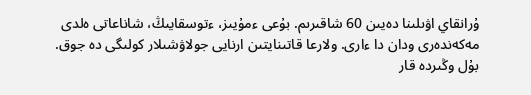ۇرانقاي اۋىلىنا دەيىن 60 شاقىرىم. بۇعى ءمۇيىز، ءتوسقايىڭ، شاناعاتى ەلدى مەكەندەرى ودان دا ءارى. ولارعا قاتىنايتىن ارنايى جولاۋشىلار كولىگى دە جوق. بۇل وڭىردە قار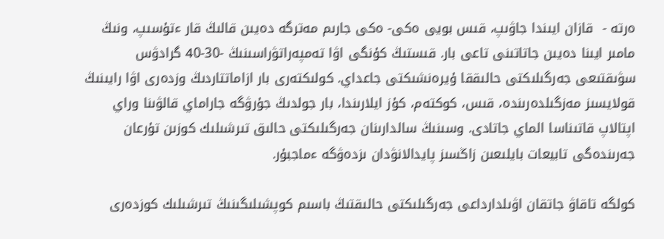ەرتە -  قازان ايىندا جاۋىپ، قىس بويى ەكى- ەكى جارىم مەترگە دەيىن قالىڭ قار ءتۇسىپ، ونىڭ مامىر ايىنا دەيىن جاتاتىنى تاعى بار. قىستىڭ كۇنگى اۋا تەمپەراتۋراسىنىڭ -30-40 گرادۋس سۋىقتىعى جەرگىلىكتى حالىققا ۇيرەنشىكتى جاعداي. كولىكتەرى بار ازاماتتاردىڭ وزدەرى اۋا رايىنىڭ قولايسىز مەزگىلدەرىندە، قىس، كوكتەم، كۇز ايلارىندا، بار جولدىڭ جۇرۋگە جاراماي قالۋىنا وراي اپتالاپ قاتىناسا الماي جاتادى. وسىنىڭ سالدارىنان جەرگىلىكتى حالىق تىرشىلىك كوزىن تۇرعان جەرىندەگى تابيعات بايلىعىن زاڭسىز پايدالانۋدان ىزدەۋگە ءماجبۇر.

كولگە تاقاۋ جاتقان اۋىلدارداعى جەرگىلىكتى حالىقتىڭ باسىم كوپشىلىگىنىڭ تىرشىلىك كوزدەرى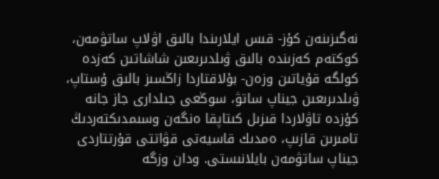نەگىزىنەن كۇز- قىس ايلارىندا بالىق اۋلاپ ساتۋمەن، كوكتەم كەزىندە بالىق ۋىلدىرىعىن شاشاتىن كەزدە كولگە قۇياتىن وزەن- بۇلاقتاردا زاڭسىز بالىق ۇستاپ، ۋىلدىرىعىن جيناپ ساتۋ، سوڭعى جىلدارى جاز جانە كۇزدە تاۋلاردا قىزىل كىتاپقا ەنگەن وسىمدىكتەردىڭ تامىرىن قازىپ، ەمدىك قاسيەتى قۋاتتى قۇرتتاردى جيناپ ساتۋمەن بايلانىستى. ودان وزگە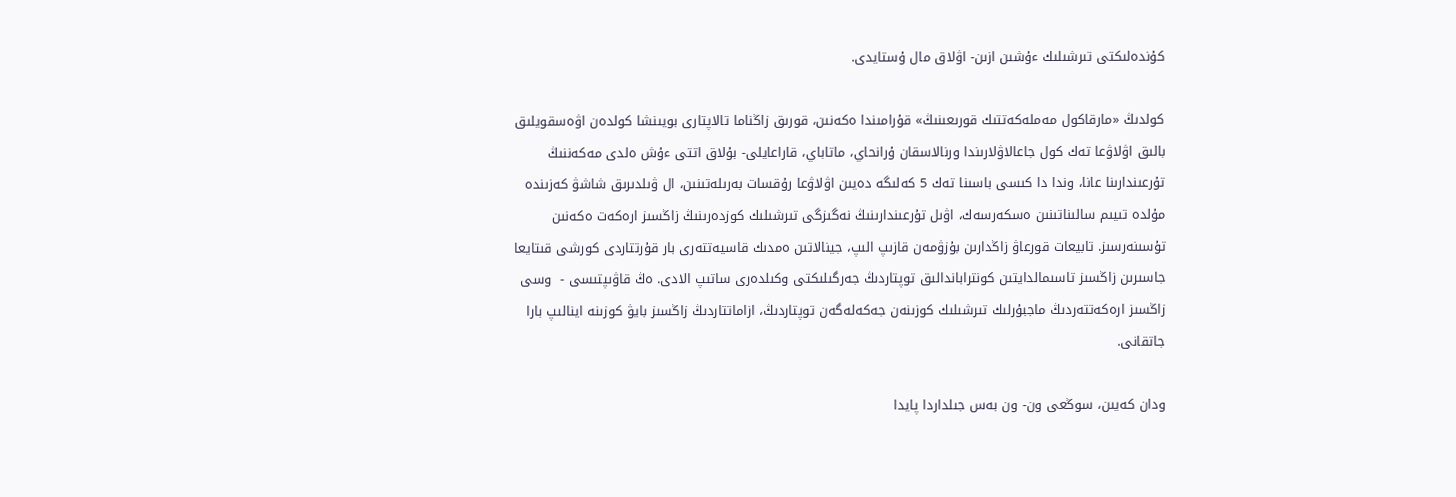كۇندەلىكتى تىرشىلىك ءۇشىن ازىن- اۋلاق مال ۇستايدى.

كولدىڭ «مارقاكول مەملەكەتتىك قورىعىنىڭ» قۇرامىندا ەكەنىن، قورىق زاڭناما تالاپتارى بويىنشا كولدەن اۋەسقويلىق بالىق اۋلاۋعا تەك كول جاعالاۋلارىندا ورنالاسقان ۇرانحاي، ماتاباي، قاراعايلى- بۇلاق اتتى ءۇش ەلدى مەكەننىڭ تۇرعىندارىنا عانا، وندا دا كىسى باسىنا تەك 5 كەلىگە دەيىن اۋلاۋعا رۇقسات بەرىلەتىنىن، ال ۋىلدىرىق شاشۋ كەزىندە مۇلدە تىيىم سالىناتىنىن ەسكەرسەك، اۋىل تۇرعىندارىنىڭ نەگىزگى تىرشىلىك كوزدەرىنىڭ زاڭسىز ارەكەت ەكەنىن تۇسىنەرسىز. تابيعات قورعاۋ زاڭدارىن بۇزۋمەن قازىپ الىپ، جينالاتىن ەمدىك قاسيەتتەرى بار قۇرتتاردى كورشى قىتايعا جاسىرىن زاڭسىز تاسىمالدايتىن كونتراباندالىق توپتاردىڭ جەرگىلىكتى وكىلدەرى ساتىپ الادى. ەڭ قاۋىپتىسى -  وسى زاڭسىز ارەكەتتەردىڭ ماجبۇرلىك تىرشىلىك كوزىنەن جەكەلەگەن توپتاردىڭ، ازاماتتاردىڭ زاڭسىز بايۋ كوزىنە اينالىپ بارا جاتقانى.

ودان كەيىن، سوڭعى ون- ون بەس جىلداردا پايدا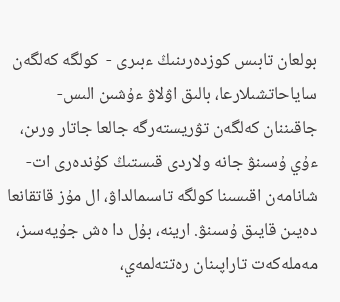بولعان تابىس كوزدەرىنىڭ ءبىرى -  كولگە كەلگەن ساياحاتشىلارعا، بالىق اۋلاۋ ءۇشىن الىس- جاقىننان كەلگەن تۋريستەرگە جالعا جاتار ورىن، ءۇي ۇسىنۋ جانە ولاردى قىستىڭ كۇندەرى ات- شانامەن اقىسىنا كولگە تاسىمالداۋ، ال مۇز قاتقانعا دەيىن قايىق ۇسىنۋ. ارينە، بۇل دا ەش جۇيەسىز، مەملەكەت تاراپىنان رەتتەلمەي،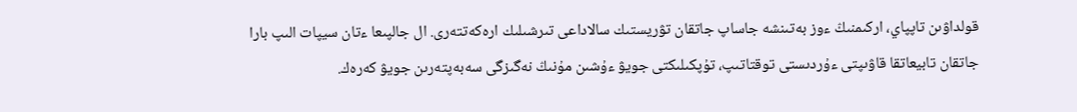قولداۋىن تاپپاي، اركىمنىڭ ءوز بەتىنشە جاساپ جاتقان تۋريستىك سالاداعى تىرشىلىك ارەكەتتەرى. ال جالپىعا ءتان سيپات الىپ بارا جاتقان تابيعاتقا قاۋىپتى ءۇردىستى توقتاتىپ، تۇپكىلىكتى جويۋ ءۇشىن مۇنىڭ نەگىزگى سەبەپتەرىن جويۋ كەرەك.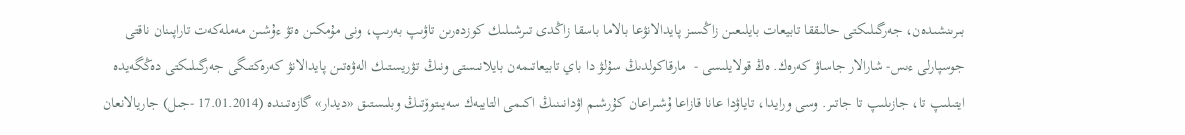بىرىنشىدەن، جەرگىلىكتى حالىققا تابيعات بايلىعىن زاڭسىز پايدالانۋعا بالاما باسقا زاڭدى تىرشىلىك كوزدەرىن تاۋىپ بەرىپ، ونى مۇمكىن ەتۋ ءۇشىن مەملەكەت تاراپىنان ناقتى جوسپارلى ءىس- شارالار جاساۋ كەرەك. ەڭ قولايلىسى -  مارقاكولدىڭ سۇلۋ دا باي تابيعاتىمەن بايلانىستى ونىڭ تۋريستىك الەۋەتىن پايدالانۋ كەرەكتىگى جەرگىلىكتى دەڭگەيدە ايتىلىپ تا، جازىلىپ تا جاتىر. وسى ورايدا، تاياۋدا عانا قازاعا ۇشىراعان كۇرشىم اۋدانىنىڭ اكىمى التايبەك سەيىتوۆتىڭ وبلىستىق «ديدار» گازەتىندە (17.01.2014 -جىل) جاريالانعان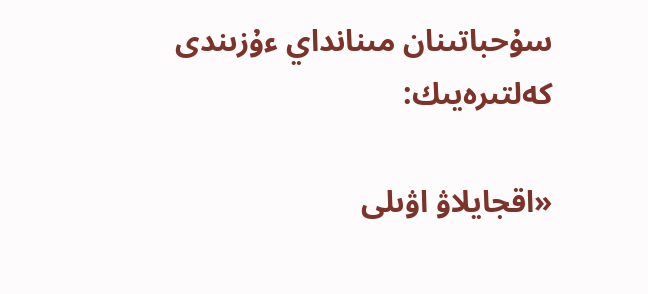سۇحباتىنان مىنانداي ءۇزىندى كەلتىرەيىك:

«اقجايلاۋ اۋىلى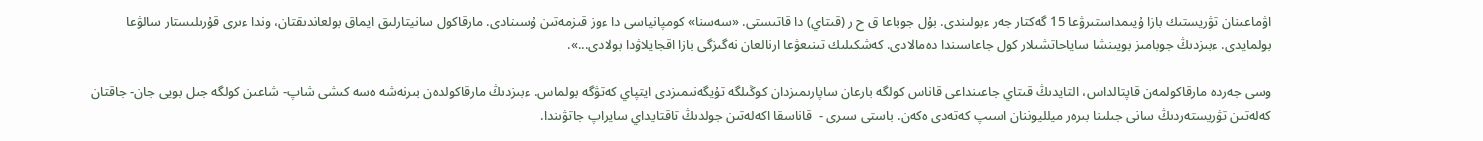اۋماعىنان تۋريستىك بازا ۇيىمداستىرۋعا 15 گەكتار جەر ءبولىندى. بۇل جوباعا ق ح ر (قىتاي) دا قاتىستى. «سەسنا» كومپانياسى دا ءوز قىزمەتىن ۇسىنادى. مارقاكول سانيتارلىق ايماق بولعاندىقتان، وندا ءىرى قۇرىلىستار سالۋعا بولمايدى. ءبىزدىڭ جوبامىز بويىنشا ساياحاتشىلار كول جاعاسىندا دەمالادى. كەشكىلىك تىنىعۋعا ارنالعان نەگىزگى بازا اقجايلاۋدا بولادى...».

وسى جەردە مارقاكولمەن قاپتالداس، التايدىڭ قىتاي جاعىنداعى قاناس كولگە بارعان ساپارىمىزدان كوڭىلگە تۇيگەنىمىزدى ايتپاي كەتۋگە بولماس. ءبىزدىڭ مارقاكولدەن بىرنەشە ەسە كىشى شاپ- شاعىن كولگە جىل بويى جان- جاقتان كەلەتىن تۋريستەردىڭ سانى جىلىنا بىرەر ميلليوننان اسىپ كەتەدى ەكەن. باستى سىرى -  قاناسقا اكەلەتىن جولدىڭ تاقتايداي سايراپ جاتۋىندا.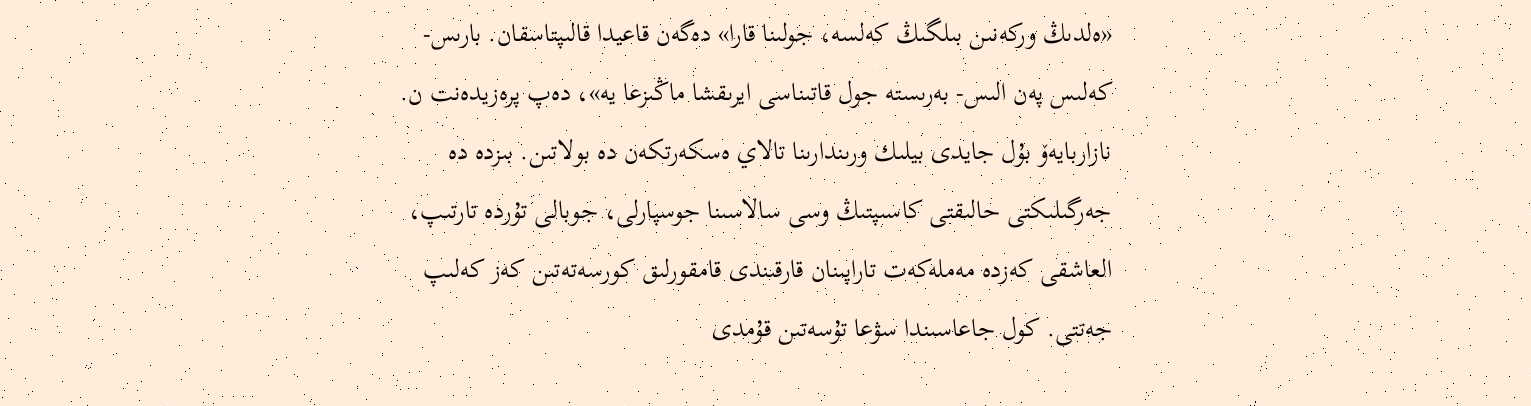«ەلدىڭ وركەنىن بىلگىڭ كەلسە، جولىنا قارا» دەگەن قاعيدا قالىپتاسقان. بارىس- كەلىس پەن الىس- بەرىستە جول قاتىناسى ايرىقشا ماڭىزعا يە»، دەپ پرەزيدەنت ن. نازاربايەۆ بۇل جايدى بيلىك ورىندارىنا تالاي ەسكەرتكەن دە بولاتىن. بىزدە دە جەرگىلىكتى حالىقتى كاسىپتىڭ وسى سالاسىنا جوسپارلى، جوبالى تۇردە تارتىپ، العاشقى كەزدە مەملەكەت تاراپىنان قارقىندى قامقورلىق كورسەتەتىن كەز كەلىپ جەتتى. كول جاعاسىندا سۋعا تۇسەتىن قۇمدى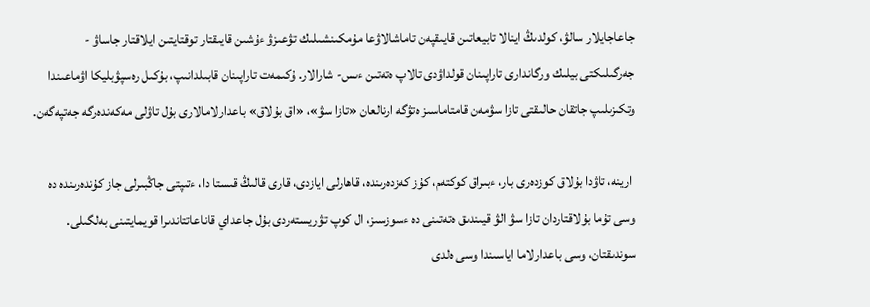جاعاجايلار سالۋ، كولدىڭ اينالا تابيعاتىن قايىقپەن تاماشالاۋعا مۇمكىنشىلىك تۋعىزۋ ءۇشىن قايىقتار توقتايتىن ايلاقتار جاساۋ -  جەرگىلىكتى بيلىك ورگاندارى تاراپىنان قولداۋدى تالاپ ەتەتىن ءىس- شارالار. ۇكىمەت تاراپىنان قابىلدانىپ، بۇكىل رەسپۋبليكا اۋماعىندا وتكىزىلىپ جاتقان حالىقتى تازا سۋمەن قامتاماسىز ەتۋگە ارنالعان «تازا سۋ»، «اق بۇلاق» باعدارلامالارى بۇل تاۋلى مەكەندەرگە جەتپەگەن.

 ارينە، تاۋدا بۇلاق كوزدەرى بار، ءبىراق كوكتەم، كۇز كەزدەرىندە، قاھارلى ايازدى، قارى قالىڭ قىستا دا، ءتىپتى جاڭبىرلى جاز كۇندەرىندە دە وسى تۇما بۇلاقتاردان تازا سۋ الۋ قيىندىق ەتەتىنى دە ءسوزسىز، ال كوپ تۋريستەردى بۇل جاعداي قاناعاتتاندىرا قويمايتىنى بەلگىلى. سوندىقتان، وسى باعدارلاما اياسىندا وسى ەلدى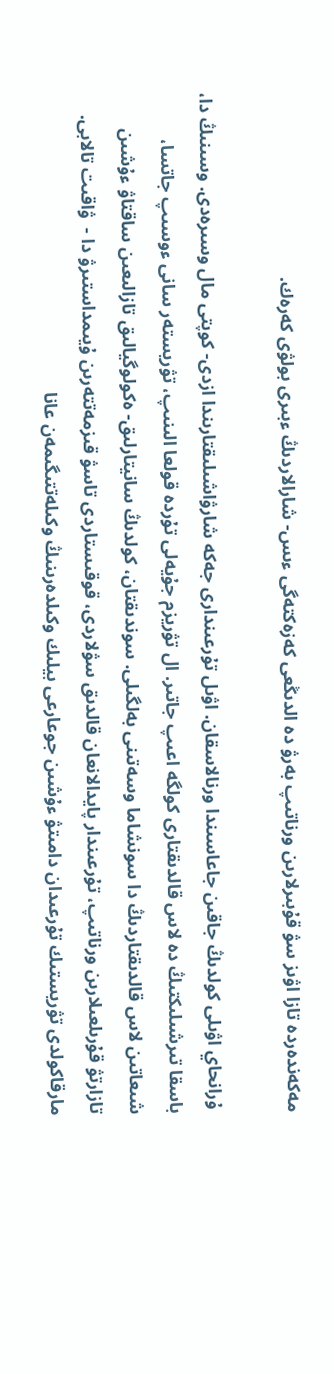مەكەندەردە تازا اۋىز سۋ قۇبىرلارىن ورناتىپ بەرۋ دە الدىڭعى كەزەكتەگى ءىس- شارالاردىڭ ءبىرى بولۋى كەرەك.

 ۇرانحاي اۋىلى كولدىڭ جاقىن جاعاسىندا ورنالاسقان. اۋىل تۇرعىندارى جەكە شارۋاشىلىقتارىندا ازدى- كوپتى مال وسىرەدى. وسىنىڭ دا، باسقا تىرشىلىكتىڭ دە لاس قالدىقتارى كولگە اعىپ جاتىر. ال تۋريزم جۇيەلى تۇردە قولعا الىنىپ، تۋريستەر سانى ءوسىپ جاتسا، شىعاتىن لاس قالدىقتاردىڭ دا سونشاما وسەتىنى بەلگىلى. سوندىقتان، كولدىڭ سانيتارلىق- ەكولوگيالىق تازالىعىن ساقتاۋ ءۇشىن تازارتۋ قۇرىلعىلارىن ورناتىپ، تۇرعىندار پايدالانعان قالدىق سۋلاردى، قوقىستاردى تاسۋ قىزمەتتەرىن ۇيىمداستىرۋ دا -  ۋاقىت تالابى. مارقاكولدى تۋريستىك تۇرعىدان دامىتۋ ءۇشىن جوعارعى بيلىك وكىلدەرىنىڭ وكىلەتتىگىمەن عانا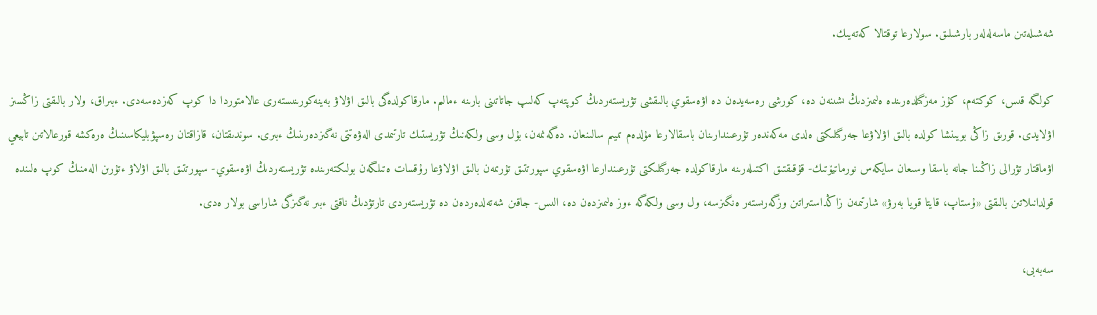شەشىلەتىن ماسەلەلەر بارشىلىق. سولارعا توقتالا كەتەيىك.

كولگە قىس، كوكتەم، كۇز مەزگىلدەرىندە ەلىمىزدىڭ ىشىنەن دە، كورشى رەسەيدەن دە اۋەسقوي بالىقشى تۋريستەردىڭ كوپتەپ كەلىپ جاتاتىنى بارىنە ءمالىم. مارقاكولدەگى بالىق اۋلاۋ بەينەكورىنىستەرى عالامتوردا دا كوپ كەزدەسەدى. ءبىراق، ولار بالىقتى زاڭسىز اۋلايدى. قورىق زاڭى بويىنشا كولدە بالىق اۋلاۋعا جەرگىلىكتى ەلدى مەكەندەر تۇرعىندارىنان باسقالارعا مۇلدەم تىيىم سالىنعان. دەگەنمەن، بۇل وسى ولكەنىڭ تۋريستىك تارتىمدى الەۋەتتى نەگىزدەرىنىڭ ءبىرى. سوندىقتان، قازاقتان رەسپۋبليكاسىنىڭ ەرەكشە قورعالاتىن تابيعي اۋماقتار تۋرالى زاڭىنا جانە باسقا وسىعان سايكەس نورماتيۆتىك- قۇقىقتىق اكتىلەرىنە مارقاكولدە جەرگىلىكتى تۇرعىندارعا اۋەسقوي سپورتتىق تۇرىمەن بالىق اۋلاۋعا رۇقسات ەتىلگەن بولىكتەرىندە تۋريستەردىڭ اۋەسقوي- سپورتتىق بالىق اۋلاۋ ءتۇرىن الەمنىڭ كوپ ەلىندە قولدانىلاتىن بالىقتى «ۇستاپ، قايتا قويا بەرۋ» شارتىمەن زاڭداستىراتىن وزگەرىستەر ەنگىزسە، ول وسى ولكەگە ءوز ەلىمىزدەن دە، الىس- جاقىن شەتەلدەردەن دە تۋريستەردى تارتۋدىڭ ناقتى ءبىر نەگىزگى شاراسى بولار ەدى.

سەبەبى،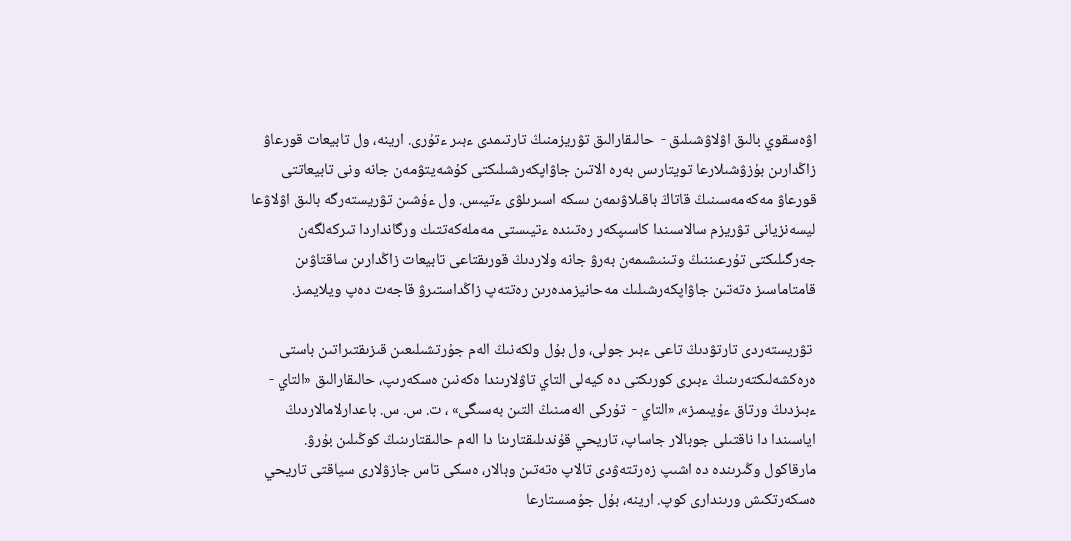اۋەسقوي بالىق اۋلاۋشىلىق -  حالىقارالىق تۋريزمنىڭ تارتىمدى ءبىر ءتۇرى. ارينە، ول تابيعات قورعاۋ زاڭدارىن بۇزۋشىلارعا تويتارىس بەرە الاتىن جاۋاپكەرشىلىكتى كۇشەيتۋمەن جانە ونى تابيعاتتى قورعاۋ مەكەمەسىنىڭ قاتاڭ باقىلاۋىمەن ىسكە اسىرىلۋى ءتيىس. ول ءۇشىن تۋريستەرگە بالىق اۋلاۋعا ليسەنزيانى تۋريزم سالاسىندا كاسىپكەر رەتىندە ءتيىستى مەملەكەتتىك ورگانداردا تىركەلگەن جەرگىلىكتى تۇرعىننىڭ وتىنىشىمەن بەرۋ جانە ولاردىڭ قورىقتاعى تابيعات زاڭدارىن ساقتاۋىن قامتاماسىز ەتەتىن جاۋاپكەرشىلىك مەحانيزمدەرىن رەتتەپ زاڭداستىرۋ قاجەت دەپ ويلايمىز.

 تۋريستەردى تارتۋدىڭ تاعى ءبىر جولى، ول بۇل ولكەنىڭ الەم جۇرتشىلىعىن قىزىقتىراتىن باستى ەرەكشەلىكتەرىنىڭ ءبىرى كورىكتى دە كيەلى التاي تاۋلارىندا ەكەنىن ەسكەرىپ، حالىقارالىق «التاي -  ءبىزدىڭ ورتاق ءۇيىمىز»، «التاي -  تۇركى الەمىنىڭ التىن بەسىگى» ، ت. س. س. باعدارلامالاردىڭ اياسىندا دا ناقتىلى جوبالار جاساپ، تاريحي قۇندىلىقتارىنا دا الەم حالىقتارىنىڭ كوڭىلىن بۇرۋ. مارقاكول وڭىرىندە دە اشىپ زەرتتەۋدى تالاپ ەتەتىن وبالار، ەسكى تاس جازۋلارى سياقتى تاريحي ەسكەرتكىش ورىندارى كوپ. ارينە، بۇل جۇمىستارعا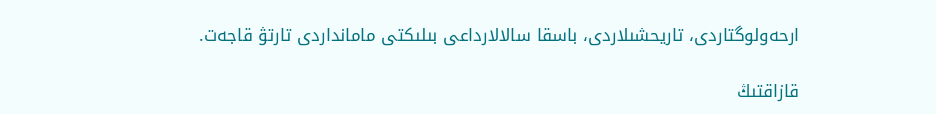ارحەولوگتاردى، تاريحشىلاردى، باسقا سالالارداعى بىلىكتى مامانداردى تارتۋ قاجەت.

قازاقتىڭ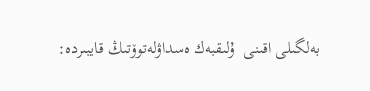بەلگىلى اقىنى  ۇلىقبەك ەسداۋلەتوۆتىڭ قايبىردە: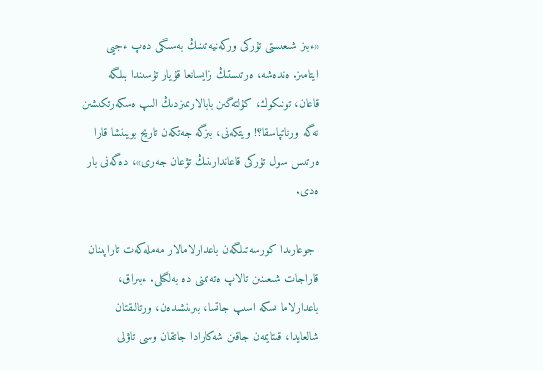«ءبىز شىعىستى تۇركى وركەنيەتىنىڭ بەسىگى دەپ ءجيى ايتامىز. ەندەشە، ەرتىستىڭ زايسانعا قۇيار تۇسىندا بىلگە قاعان، تونىكوك، كۇلتەگىن بابالارىمىزدىڭ الىپ ەسكەرتكىشىن نەگە ورناتپاسقا؟! ويتكەنى، بىزگە جەتكەن تاريح بويىنشا قارا ەرتىس سول تۇركى قاعاندارىنىڭ تۋعان جەرى»، دەگەنى بار ەدى.

 جوعارىدا كورسەتىلگەن باعدارلامالار مەملەكەت تاراپىنان قاراجات شىعىنىن تالاپ ەتەتىنى دە بەلگىلى. ءبىراق، باعدارلاما ىسكە اسىپ جاتسا، بىرىنشىدەن، ورتالىقتان شالعايدا، قىتايمەن جاقىن شەكارادا جاتقان وسى تاۋلى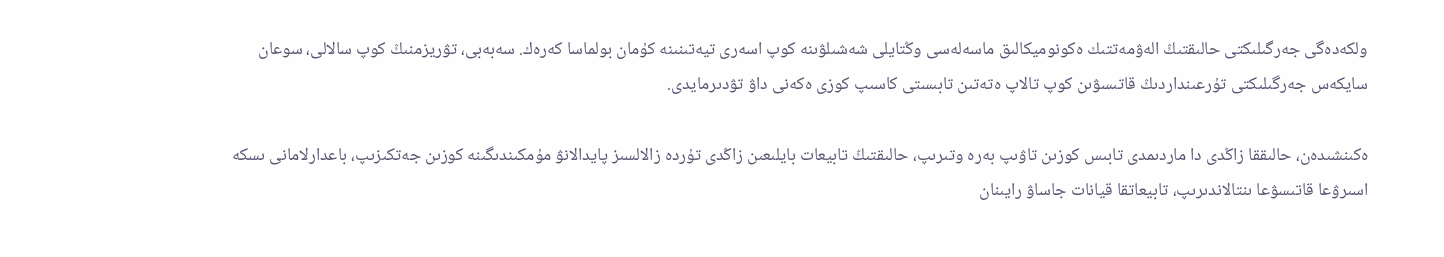ولكەدەگى جەرگىلىكتى حالىقتىڭ الەۋمەتتىك ەكونوميكالىق ماسەلەسى وڭتايلى شەشىلۋىنە كوپ اسەرى تيەتىنىنە كۇمان بولماسا كەرەك. سەبەبى، تۋريزمنىڭ كوپ سالالى، سوعان سايكەس جەرگىلىكتى تۇرعىنداردىڭ قاتىسۋىن كوپ تالاپ ەتەتىن تابىستى كاسىپ كوزى ەكەنى داۋ تۋدىرمايدى.

ەكىنشىدەن، حالىققا زاڭدى دا ماردىمدى تابىس كوزىن تاۋىپ بەرە وتىرىپ، حالىقتىڭ تابيعات بايلىعىن زاڭدى تۇردە زالالسىز پايدالانۋ مۇمكىندىگىنە كوزىن جەتكىزىپ، باعدارلامانى ىسكە اسىرۋعا قاتىسۋعا ىنتالاندىرىپ، تابيعاتقا قيانات جاساۋ رايىنان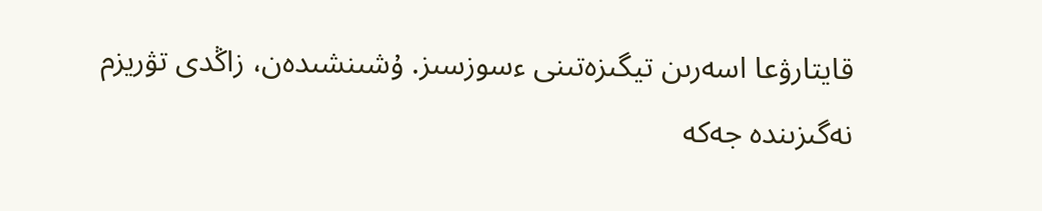قايتارۋعا اسەرىن تيگىزەتىنى ءسوزسىز. ۇشىنشىدەن، زاڭدى تۋريزم نەگىزىندە جەكە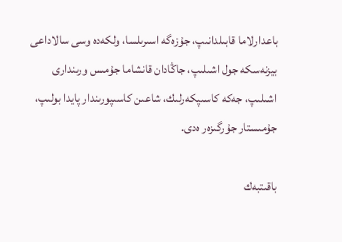باعدارلاما قابىلدانىپ، جۇزەگە اسىرىلسا، ولكەدە وسى سالاداعى بيزنەسكە جول اشىلىپ، جاڭادان قانشاما جۇمىس ورىندارى اشىلىپ، جەكە كاسىپكەرلىك، شاعىن كاسىپورىندار پايدا بولىپ، جۇمىستار جۇرگىزەر ەدى.

باقىتبەك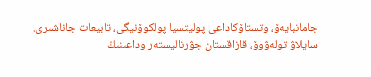جامانبايەۆ، وتستاۆكاداعى پوليتسيا پولكوۆنيگى، تابيعات جاناشىرى. سايلاۋ تولەۋوۆ، قازاقستان جۋرناليستەر وداعىنىڭ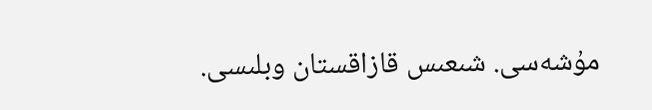مۇشەسى. شىعىس قازاقستان وبلىسى.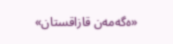«ەگەمەن قازاقستان»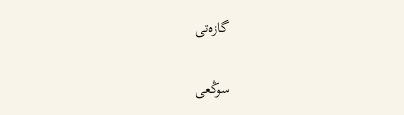گازەتى

سوڭعى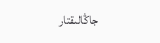جاڭالىقتار